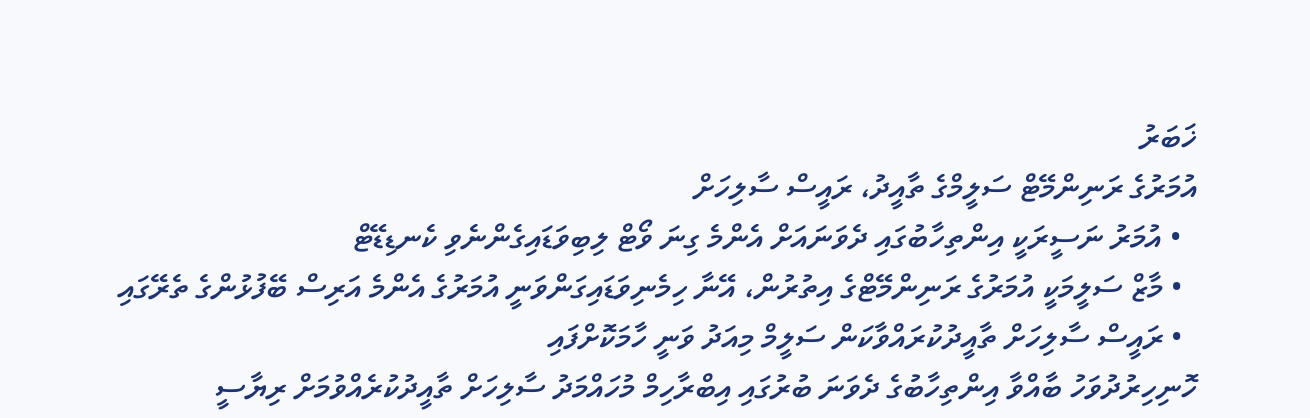ޚަބަރު
އުމަރުގެ ރަނިންމޭޓް ސަލީމްގެ ތާއީދު، ރައީސް ސާލިހަށް
  • އުމަރު ނަސީރަކީ އިންތިހާބުގައި ދެވަނައަށް އެންމެ ގިނަ ވޯޓް ލިބިވަޑައިގެންނެވި ކެނޑިޑޭޓް
  • މާޒް ސަލީމަކީ އުމަރުގެ ރަނިންމޭޓްގެ އިތުރުން، އޭނާ ހިމެނިވަޑައިގަންވަނީ އުމަރުގެ އެންމެ އަރިސް ބޭފުޅުންގެ ތެރޭގައި
  • ރައީސް ސާލިހަށް ތާއީދުކުރައްވާކަން ސަލީމް މިއަދު ވަނީ ހާމަކޮށްފައި
ހޮނިހިރުދުވަހު ބާއްވާ އިންތިހާބުގެ ދެވަނަ ބުރުގައި އިބްރާހިމް މުހައްމަދު ސާލިހަށް ތާއީދުކުރެއްވުމަށް ރިޔާސީ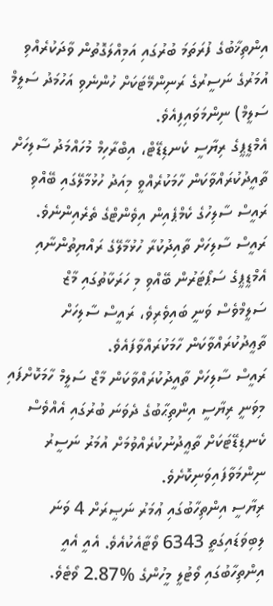އިންތިޚާބުގެ ފުރަތަމަ ބުރުގައި އަމިއްލަގޮތުން ވާދަކުރެއްވި އުމަރުގެ ނަސީރުގެ ރަނިންމޭޓަކަށް ހުންނެވި އަހުމަދު ސަލީމް ސަލީމް) ނިންމަވައިފިއެވެ.
އެމްޑީޕީގެ ރިޔާސީ ކެނޑިޑޭޓް، އިބްރާހިމް މުހައްމަދު ސާލިހަށް ތާއީދުކުރައްވާކަން ހާމަކުރެއްވީ މިއަދު ހުޅުމާލޭގައި ބޭއްވި ރައީސް ސާލިހުގެ ކެމްޕެއިން އިވެންޓްގެ ތެރެއިންނެވެ.
ރައީސް ސާލިހަށް ތާއިދުކުރާ ހުޅުމާލޭގެ ރައްޔިތުންނާއި އެމްޑީޕީގެ ސަޕޯޓަރުން ބޭއްވި މި ހަރަކާތުގައި މާޒް ސަލީމްވެސް ވަނީ ބައިވެރިވެ، ރައީސް ސާލިހަށް ތާޢީދުކުރައްވާކަން ހާމަކުރައްވާފައެވެ.
ރައީސް ސާލިހަށް ތާއީދުކުރައްވާކަން މާޒް ސަލީމް ހާމަކޮށްފައި މިވަނީ ރިޔާސީ އިންތިޙާބުގެ ދެވަނަ ބުރުގައި އެއްވެސް ކެނޑިޑޭޓަކަށް ތާޢީދުނުކުރެއްވުމަށް އުމަރު ނަސީރު ނިންމަވާފައިވަނިކޮށެވެ.
ރިޔާސީ އިންތިހާބުގައި ޢުމަރު ނަޞީރަށް 4 ވަނަ ލިބިވަޑައިގަތީ 6343 ވޯޓާއެކުއެވެ. އެއީ އެއީ އިންތިހާބުގައި ވޯޓުލީ މީހުންގެ %2.87 ވޯޓެވެ.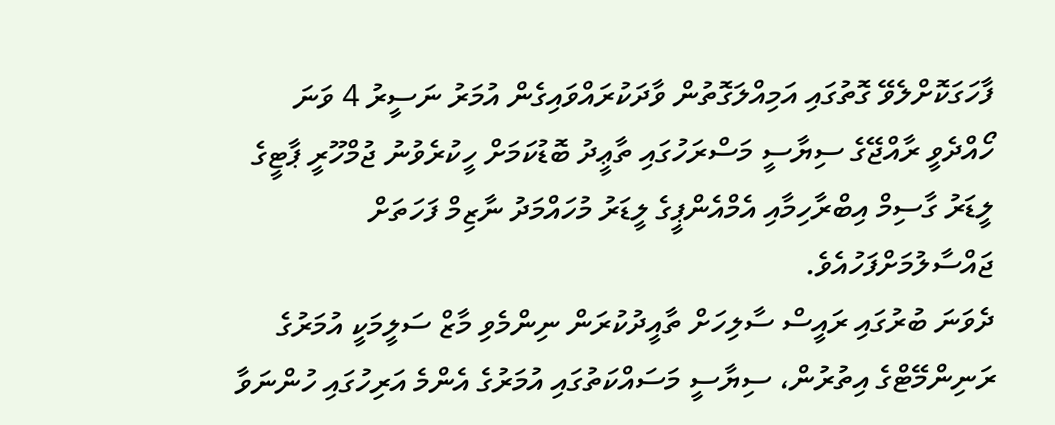ފާހަގަކޮށްލެވޭ ގޮތުގައި އަމިއްލަގޮތުން ވާދަކުރައްވައިގެން އުމަރު ނަސީރު 4 ވަނަ ހޯއްދެވީ ރާއްޖޭގެ ސިޔާސީ މަސްރަހުގައި ތާޢީދު ބޮޑުކަމަށް ހީކުރެވުނު ޖުމްހޫރީ ޕާޓީގެ ލީޑަރު ގާސިމް އިބްރާހިމާއި އެމްއެންޕީގެ ލީޑަރު މުހައްމަދު ނާޒިމް ފަހަތަށް ޖައްސާލުމަށްފަހުއެވެ.
ދެވަނަ ބުރުގައި ރައީސް ސާލިހަށް ތާއީދުކުރަން ނިންމެވި މާޒް ސަލީމަކީ އުމަރުގެ ރަނިންމޭޓްގެ އިތުރުން، ސިޔާސީ މަސައްކަތުގައި އުމަރުގެ އެންމެ އަރިހުގައި ހުންނަވާ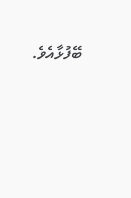ބޭފުޅާއެވެ.